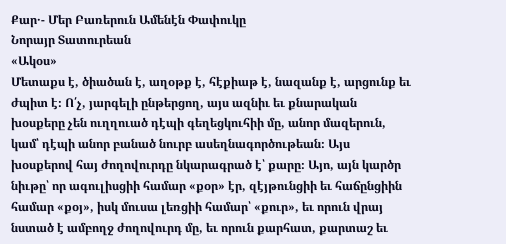Քար․- Մեր Բառերուն Ամենէն Փափուկը
Նորայր Տատուրեան
«Ակօս»
Մետաքս է, ծիածան է, աղօթք է, հէքիաթ է, նազանք է, արցունք եւ ժպիտ է։ Ո՛չ, յարգելի ընթերցող, այս ազնիւ եւ քնարական խօսքերը չեն ուղղուած դէպի գեղեցկուհիի մը, անոր մազերուն, կամ՝ դէպի անոր բանած նուրբ ասեղնագործութեան։ Այս խօսքերով հայ ժողովուրդը նկարագրած է՝ քարը։ Այո, այն կարծր նիւթը՝ որ ագուլիսցիի համար «քօր» էր, զէյթունցիի եւ հաճընցիին համար «քօյ», իսկ մուսա լեռցիի համար՝ «քուր», եւ որուն վրայ նստած է ամբողջ ժողովուրդ մը, եւ որուն քարհատ, քարտաշ եւ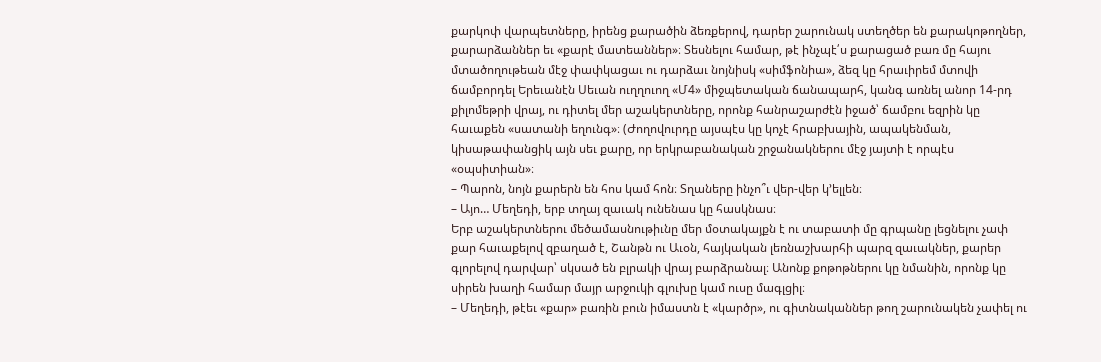քարկոփ վարպետները, իրենց քարածին ձեռքերով, դարեր շարունակ ստեղծեր են քարակոթողներ, քարարձաններ եւ «քարէ մատեաններ»։ Տեսնելու համար, թէ ինչպէ՛ս քարացած բառ մը հայու մտածողութեան մէջ փափկացաւ ու դարձաւ նոյնիսկ «սիմֆոնիա», ձեզ կը հրաւիրեմ մտովի ճամբորդել Երեւանէն Սեւան ուղղուող «Մ4» միջպետական ճանապարհ, կանգ առնել անոր 14-րդ քիլոմեթրի վրայ, ու դիտել մեր աշակերտները, որոնք հանրաշարժէն իջած՝ ճամբու եզրին կը հաւաքեն «սատանի եղունգ»։ (Ժողովուրդը այսպէս կը կոչէ հրաբխային, ապակենման, կիսաթափանցիկ այն սեւ քարը, որ երկրաբանական շրջանակներու մէջ յայտի է որպէս «օպսիտիան»։
– Պարոն, նոյն քարերն են հոս կամ հոն։ Տղաները ինչո՞ւ վեր-վեր կ՚ելլեն։
– Այո… Մեղեդի, երբ տղայ զաւակ ունենաս կը հասկնաս։
Երբ աշակերտներու մեծամասնութիւնը մեր մօտակայքն է ու տաբատի մը գրպանը լեցնելու չափ քար հաւաքելով զբաղած է, Շանթն ու Աւօն, հայկական լեռնաշխարհի պարզ զաւակներ, քարեր գլորելով դարվար՝ սկսած են բլրակի վրայ բարձրանալ։ Անոնք քոթոթներու կը նմանին, որոնք կը սիրեն խաղի համար մայր արջուկի գլուխը կամ ուսը մագլցիլ։
– Մեղեդի, թէեւ «քար» բառին բուն իմաստն է «կարծր», ու գիտնականներ թող շարունակեն չափել ու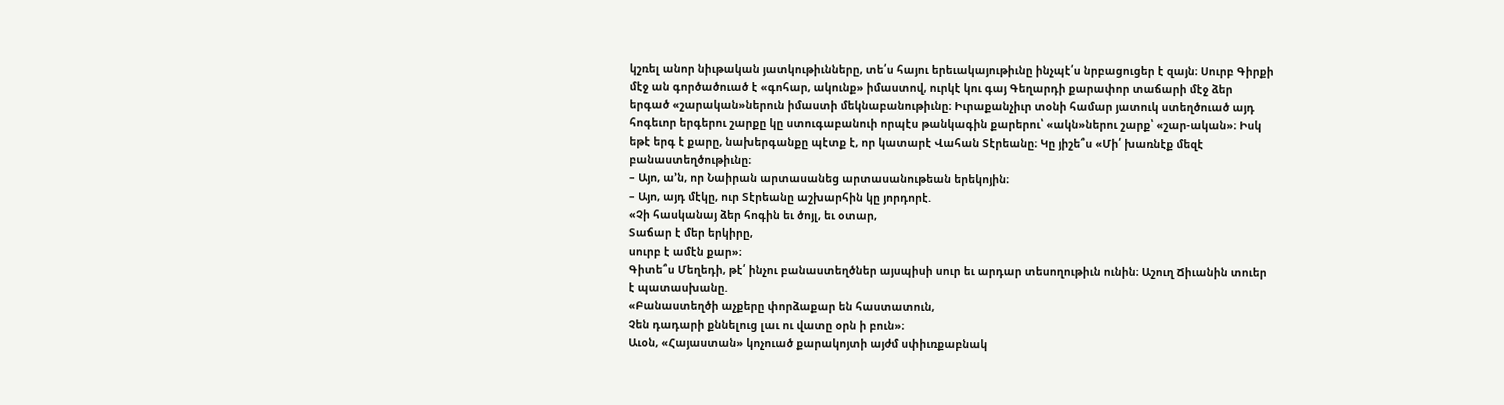կշռել անոր նիւթական յատկութիւնները, տե՛ս հայու երեւակայութիւնը ինչպէ՛ս նրբացուցեր է զայն։ Սուրբ Գիրքի մէջ ան գործածուած է «գոհար, ակունք» իմաստով, ուրկէ կու գայ Գեղարդի քարափոր տաճարի մէջ ձեր երգած «շարական»ներուն իմաստի մեկնաբանութիւնը։ Իւրաքանչիւր տօնի համար յատուկ ստեղծուած այդ հոգեւոր երգերու շարքը կը ստուգաբանուի որպէս թանկագին քարերու՝ «ակն»ներու շարք՝ «շար-ական»։ Իսկ եթէ երգ է քարը, նախերգանքը պէտք է, որ կատարէ Վահան Տէրեանը։ Կը յիշե՞ս «Մի՛ խառնէք մեզէ բանաստեղծութիւնը։
– Այո, ա՚ն, որ Նաիրան արտասանեց արտասանութեան երեկոյին։
– Այո, այդ մէկը, ուր Տէրեանը աշխարհին կը յորդորէ.
«Չի հասկանայ ձեր հոգին եւ ծոյլ, եւ օտար,
Տաճար է մեր երկիրը,
սուրբ է ամէն քար»։
Գիտե՞ս Մեղեդի, թէ՛ ինչու բանաստեղծներ այսպիսի սուր եւ արդար տեսողութիւն ունին։ Աշուղ Ճիւանին տուեր է պատասխանը.
«Բանաստեղծի աչքերը փորձաքար են հաստատուն,
Չեն դադարի քննելուց լաւ ու վատը օրն ի բուն»։
Աւօն, «Հայաստան» կոչուած քարակոյտի այժմ սփիւռքաբնակ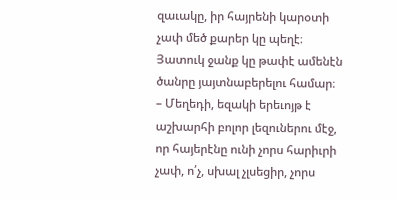զաւակը, իր հայրենի կարօտի չափ մեծ քարեր կը պեղէ։ Յատուկ ջանք կը թափէ ամենէն ծանրը յայտնաբերելու համար։
– Մեղեդի, եզակի երեւոյթ է աշխարհի բոլոր լեզուներու մէջ, որ հայերէնը ունի չորս հարիւրի չափ, ո՛չ, սխալ չլսեցիր, չորս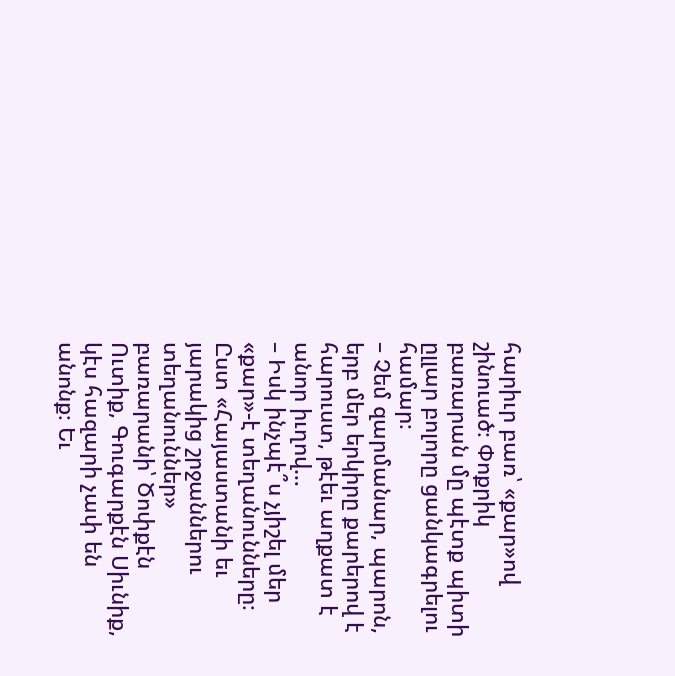հարիւր բառ՝ «քար»ով շինուած։ Փոքրիկ բառարան մը պէտք պիտի ըլլար բոլորը ցանկագրելու համար։
– Չեմ զարմանար, պարոն, երբ մեր երկիրը քարերով է հարուստ, թէեւ աղքատ է անոր իւղով…
– Իսկ ինչպէ՞ս չյիշել մեր «քար»-է տեղանունները։ Ըստ «Հայաստանի եւ յարակից շրջաններու տեղանուններ» բառարանի՝ Ծոփքէն Ուտիք, Գուգարքէն Սիւնիք, կէս հազարի չափ են անոնք։ Եւ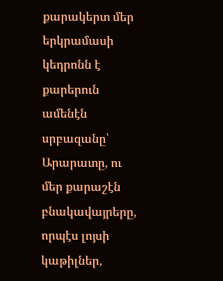քարակերտ մեր երկրամասի կեդրոնն է քարերուն ամենէն սրբազանը՝ Արարատը, ու մեր քարաշէն բնակավայրերը, որպէս լոյսի կաթիլներ,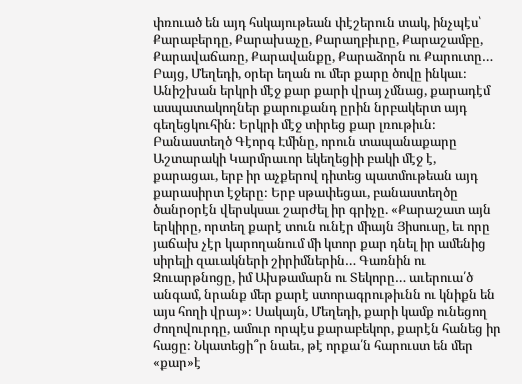փռուած են այդ հսկայութեան փէշերուն տակ, ինչպէս՝ Քարաբերդը, Քարախաչը, Քարաղբիւրը, Քարաշամբը, Քարավաճառը, Քարավանքը, Քարաձորն ու Քարուտը… Բայց, Մեղեդի, օրեր եղան ու մեր քարը ծովը ինկաւ։ Անիշխան երկրի մէջ քար քարի վրայ չմնաց, քարադէմ ասպատակողներ քարուքանդ ըրին նրբակերտ այդ գեղեցկուհին։ Երկրի մէջ տիրեց քար լռութիւն։ Բանաստեղծ Գէորգ Էմինը, որուն տապանաքարը Աշտարակի Կարմրաւոր եկեղեցիի բակի մէջ է, քարացաւ, երբ իր աչքերով դիտեց պատմութեան այդ քարասիրտ էջերը։ Երբ սթափեցաւ, բանաստեղծը ծանրօրէն վերսկսաւ շարժել իր գրիչը. «Քարաշատ այն երկիրը, որտեղ քարէ տուն ունէր միայն Յիսուսը, եւ որը յաճախ չէր կարողանում մի կտոր քար դնել իր ամենից սիրելի զաւակների շիրիմներին… Գառնին ու Զուարթնոցը, իմ Ախթամարն ու Տեկորը… աւերուա՛ծ անգամ, նրանք մեր քարէ ստորագրութիւնն ու կնիքն են այս հողի վրայ»։ Սակայն, Մեղեդի, քարի կամք ունեցող ժողովուրդը, ամուր որպէս քարաբեկոր, քարէն հանեց իր հացը։ Նկատեցի՞ր նաեւ, թէ որքա՛ն հարուստ են մեր «քար»է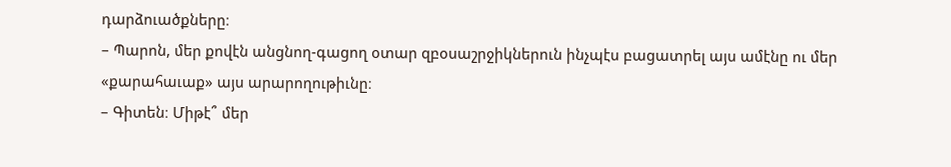դարձուածքները։
– Պարոն, մեր քովէն անցնող-գացող օտար զբօսաշրջիկներուն ինչպէս բացատրել այս ամէնը ու մեր «քարահաւաք» այս արարողութիւնը։
– Գիտեն։ Միթէ՞ մեր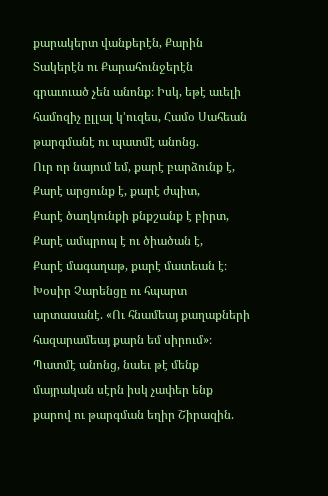քարակերտ վանքերէն, Քարին Տակերէն ու Քարահունջերէն գրաւուած չեն անոնք։ Իսկ, եթէ աւելի համոզիչ ըլլալ կ՚ուզես, Համօ Սահեան թարգմանէ ու պատմէ անոնց.
Ուր որ նայում եմ, քարէ բարձունք է,
Քարէ արցունք է, քարէ ժպիտ,
Քարէ ծաղկունքի քնքշանք է բիրտ,
Քարէ ամպրոպ է ու ծիածան է,
Քարէ մագաղաթ, քարէ մատեան է։
Խօսիր Չարենցը ու հպարտ արտասանէ. «Ու հնամեայ քաղաքների հազարամեայ քարն եմ սիրում»։ Պատմէ անոնց, նաեւ թէ մենք մայրական սէրն իսկ չափեր ենք քարով ու թարգման եղիր Շիրազին.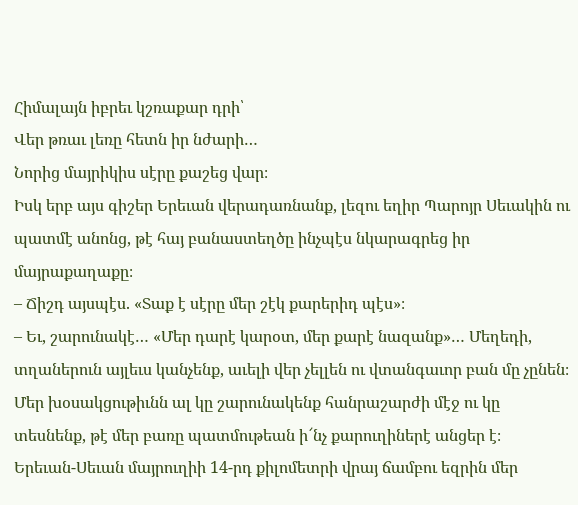Հիմալայն իբրեւ կշռաքար դրի՝
Վեր թռաւ լեռը հետն իր նժարի…
Նորից մայրիկիս սէրը քաշեց վար։
Իսկ երբ այս գիշեր Երեւան վերադառնանք, լեզու եղիր Պարոյր Սեւակին ու պատմէ անոնց, թէ հայ բանաստեղծը ինչպէս նկարագրեց իր մայրաքաղաքը։
– Ճիշդ այսպէս. «Տաք է սէրը մեր շէկ քարերիդ պէս»։
– Եւ, շարունակէ… «Մեր դարէ կարօտ, մեր քարէ նազանք»… Մեղեդի, տղաներուն այլեւս կանչենք, աւելի վեր չելլեն ու վտանգաւոր բան մը չընեն։ Մեր խօսակցութիւնն ալ կը շարունակենք հանրաշարժի մէջ ու կը տեսնենք, թէ մեր բառը պատմութեան ի՜նչ քարուղիներէ անցեր է։
Երեւան-Սեւան մայրուղիի 14-րդ քիլոմետրի վրայ ճամբու եզրին մեր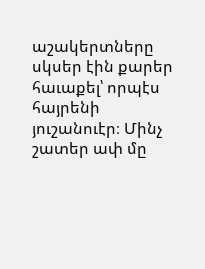աշակերտները սկսեր էին քարեր հաւաքել՝ որպէս հայրենի յուշանուէր։ Մինչ շատեր ափ մը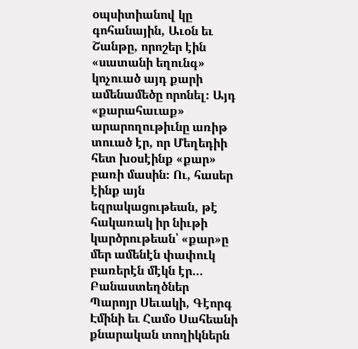օպսիտիանով կը գոհանային, Աւօն եւ Շանթը, որոշեր էին «սատանի եղունգ» կոչուած այդ քարի ամենամեծը որոնել։ Այդ «քարահաւաք» արարողութիւնը առիթ տուած էր, որ Մեղեդիի հետ խօսէինք «քար» բառի մասին։ Ու, հասեր էինք այն եզրակացութեան, թէ հակառակ իր նիւթի կարծրութեան՝ «քար»ը մեր ամենէն փափուկ բառերէն մէկն էր… Բանաստեղծներ Պարոյր Սեւակի, Գէորգ Էմինի եւ Համօ Սահեանի քնարական տողիկներն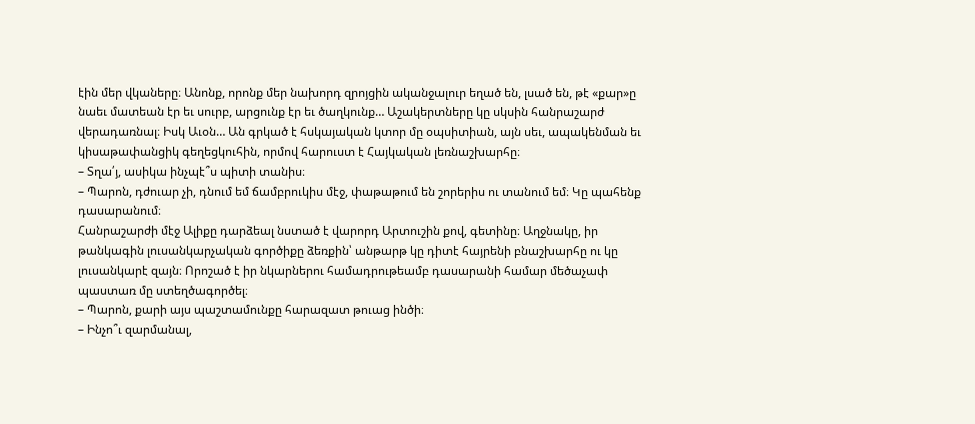էին մեր վկաները։ Անոնք, որոնք մեր նախորդ զրոյցին ականջալուր եղած են, լսած են, թէ «քար»ը նաեւ մատեան էր եւ սուրբ, արցունք էր եւ ծաղկունք… Աշակերտները կը սկսին հանրաշարժ վերադառնալ։ Իսկ Աւօն… Ան գրկած է հսկայական կտոր մը օպսիտիան, այն սեւ, ապակենման եւ կիսաթափանցիկ գեղեցկուհին, որմով հարուստ է Հայկական լեռնաշխարհը։
– Տղա՛յ, ասիկա ինչպէ՞ս պիտի տանիս։
– Պարոն, դժուար չի, դնում եմ ճամբրուկիս մէջ, փաթաթում են շորերիս ու տանում եմ։ Կը պահենք դասարանում։
Հանրաշարժի մէջ Ալիքը դարձեալ նստած է վարորդ Արտուշին քով, գետինը։ Աղջնակը, իր թանկագին լուսանկարչական գործիքը ձեռքին՝ անթարթ կը դիտէ հայրենի բնաշխարհը ու կը լուսանկարէ զայն։ Որոշած է իր նկարներու համադրութեամբ դասարանի համար մեծաչափ պաստառ մը ստեղծագործել։
– Պարոն, քարի այս պաշտամունքը հարազատ թուաց ինծի։
– Ինչո՞ւ զարմանալ,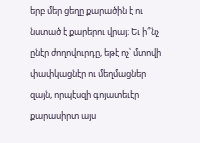երբ մեր ցեղը քարածին է ու նստած է քարերու վրայ։ Եւ ի՞նչ ընէր ժողովուրդը, եթէ ոչ՝ մտովի փափկացնէր ու մեղմացներ զայն, որպէսզի գոյատեւէր քարասիրտ այս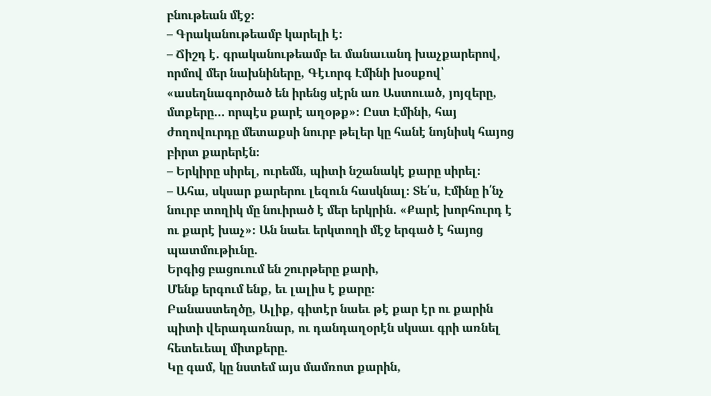բնութեան մէջ։
– Գրականութեամբ կարելի է։
– Ճիշդ է. գրականութեամբ եւ մանաւանդ խաչքարերով, որմով մեր նախնիները, Գէւորգ Էմինի խօսքով՝ «ասեղնագործած են իրենց սէրն առ Աստուած, յոյզերը, մտքերը… որպէս քարէ աղօթք»։ Ըստ Էմինի, հայ ժողովուրդը մետաքսի նուրբ թելեր կը հանէ նոյնիսկ հայոց բիրտ քարերէն։
– Երկիրը սիրել, ուրեմն, պիտի նշանակէ քարը սիրել։
– Ահա, սկսար քարերու լեզուն հասկնալ։ Տե՛ս, Էմինը ի՛նչ նուրբ տողիկ մը նուիրած է մեր երկրին. «Քարէ խորհուրդ է ու քարէ խաչ»։ Ան նաեւ երկտողի մէջ երգած է հայոց պատմութիւնը.
Երգից բացուում են շուրթերը քարի,
Մենք երգում ենք, եւ լալիս է քարը։
Բանաստեղծը, Ալիք, գիտէր նաեւ թէ քար էր ու քարին պիտի վերադառնար, ու դանդաղօրէն սկսաւ գրի առնել հետեւեալ միտքերը.
Կը գամ, կը նստեմ այս մամռոտ քարին,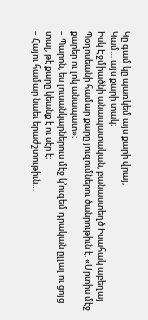Կը գամ կը պառկեմ այս քարի վրայ,
Կամ… այս քարի տակ։
Իսկ Էջմիածնի անապատական, բանաստեղծ Իսահակ աբեղայ Պօղոսեանի համար քարը յուզումներու ծանրութիւն է. «Սրտիս մէջ քարեր ու լոկ անապատ»։
– Պարոն, ես լուսանկարներուս մէջ կ՚ուզեմ դրական ըլլալ ու ցոյց տալ, թէ քարը կեանք է ու սէր է։
– Հայու համար նաեւ երաժշտութիւն…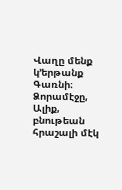Վաղը մենք կ՚երթանք Գառնի։ Ձորամէջը, Ալիք, բնութեան հրաշալի մէկ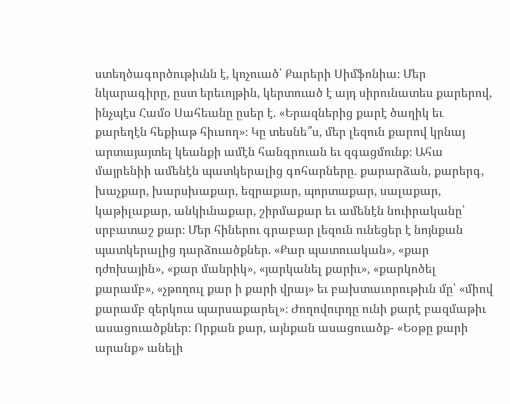ստեղծագործութիւնն է, կոչուած՝ Քարերի Սիմֆոնիա։ Մեր նկարագիրը, ըստ երեւոյթին, կերտուած է այդ սիրունատես քարերով, ինչպէս Համօ Սահեանը ըսեր է. «Երազներից քարէ ծաղիկ եւ քարեղէն հեքիաթ հիւսող»։ Կը տեսնե՞ս, մեր լեզուն քարով կրնայ արտայայտել կեանքի ամէն հանգրուան եւ զգացմունք։ Ահա մայրենիի ամենէն պատկերալից գոհարները. քարարձան, քարերգ, խաչքար, խարսխաքար, եզրաքար, պորտաքար, սալաքար, կաթիլաքար, անկիւնաքար, շիրմաքար եւ ամենէն նուիրականը՝ սրբատաշ քար։ Մեր հիներու գրաբար լեզուն ունեցեր է նոյնքան պատկերալից դարձուածքներ. «Քար պատուական», «քար դժոխային», «քար մանրիկ», «յարկանել քարիւ», «քարկոծել քարամբ», «չթողուլ քար ի քարի վրայ» եւ բախտաւորութիւն մը՝ «միով քարամբ զերկուս պարսաքարել»։ Ժողովուրդը ունի քարէ բազմաթիւ ասացուածքներ։ Որքան քար, այնքան ասացուածք- «Եօթը քարի արանք» անելի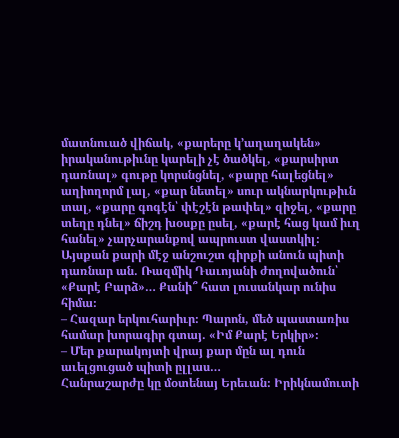մատնուած վիճակ, «քարերը կ՚աղաղակեն» իրականութիւնը կարելի չէ ծածկել, «քարսիրտ դառնալ» գութը կորսնցնել, «քարը հալեցնել» աղիողորմ լալ, «քար նետել» սուր ակնարկութիւն տալ, «քարը գոգէն՝ փէշէն թափել» զիջել, «քարը տեղը դնել» ճիշդ խօսքը ըսել, «քարէ հաց կամ իւղ հանել» չարչարանքով ապրուստ վաստկիլ։ Այսքան քարի մէջ անշուշտ գիրքի անուն պիտի դառնար ան. Ռազմիկ Դաւոյանի ժողովածուն՝ «Քարէ Բարձ»… Քանի՞ հատ լուսանկար ունիս հիմա։
– Հազար երկուհարիւր։ Պարոն, մեծ պաստառիս համար խորագիր գտայ. «Իմ Քարէ Երկիր»։
– Մեր քարակոյտի վրայ քար մըն ալ դուն աւելցուցած պիտի ըլլաս…
Հանրաշարժը կը մօտենայ Երեւան։ Իրիկնամուտի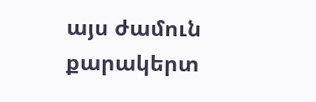այս ժամուն քարակերտ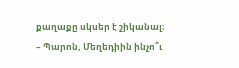քաղաքը սկսեր է շիկանալ։
– Պարոն, Մեղեդիին ինչո՞ւ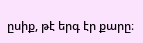ըսիք, թէ երգ էր քարը։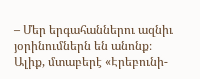– Մեր երգահաններու ազնիւ յօրինումներն են անոնք։ Ալիք, մտաբերէ «Էրեբունի-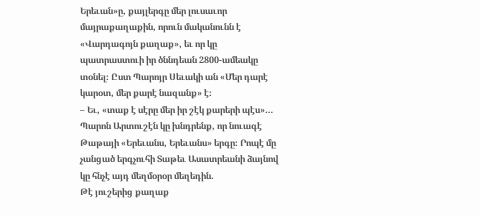Երեւան»ը, քայլերգը մեր լուսաւոր մայրաքաղաքին, որուն մականունն է «Վարդագոյն քաղաք», եւ որ կը պատրաստուի իր ծննդեան 2800-ամեակը տօնել։ Ըստ Պարոյր Սեւակի ան «Մեր դարէ կարօտ, մեր քարէ նազանք» է։
– Եւ, «տաք է սէրը մեր իր շէկ քարերի պէս»…
Պարոն Արտուշէն կը խնդրենք, որ նուագէ Թաթայի «Երեւանս, Երեւանս» երգը։ Րոպէ մը չանցած երգչուհի Տաթեւ Ասատրեանի ձայնով կը հնչէ այդ մեղմօրօր մեղեդին.
Թէ յուշերից քաղաք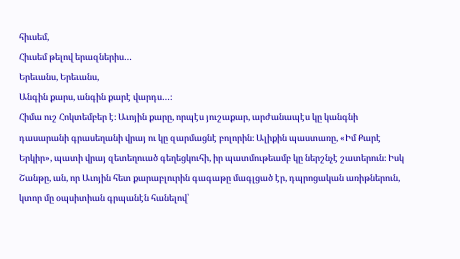հիւսեմ,
Հիւսեմ թելով երազներիս…
Երեւանս, Երեւանս,
Անգին քարս, անգին քարէ վարդս…։
Հիմա ուշ Հոկտեմբեր է։ Աւոյին քարը, որպէս յուշաքար, արժանապէս կը կանգնի դասարանի գրասեղանի վրայ ու կը զարմացնէ բոլորին։ Ալիքին պաստառը, «Իմ Քարէ Երկիր», պատի վրայ զետեղուած գեղեցկուհի, իր պատմութեամբ կը ներշնչէ շատերուն։ Իսկ Շանթը, ան, որ Աւոյին հետ քարաբլուրին գագաթը մագլցած էր, դպրոցական առիթներուն, կտոր մը օպսիտիան գրպանէն հանելով՝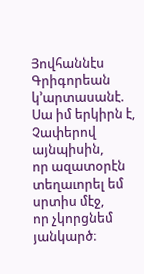Յովհաննէս Գրիգորեան կ՚արտասանէ.
Սա իմ երկիրն է,
Չափերով այնպիսին,
որ ազատօրէն տեղաւորել եմ սրտիս մէջ,
որ չկորցնեմ յանկարծ։